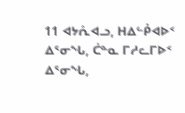11 ᐊᔭᕅᐊᓗ, ᕼᐃᓪᑬᐊᐅᑉ ᐃᕐᓂᖓ, ᑖᓐᓇ ᒥᓱᓚᒥᐅᑉ ᐃᕐᓂᖓ,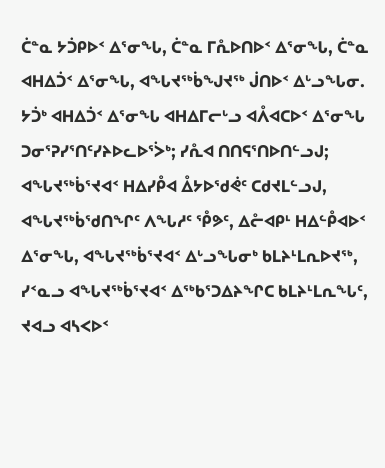ᑖᓐᓇ ᔭᑑᑭᐅᑉ ᐃᕐᓂᖓ, ᑖᓐᓇ ᒥᕅᐅᑎᐅᑉ ᐃᕐᓂᖓ, ᑖᓐᓇ ᐊᕼᐃᑑᑉ ᐃᕐᓂᖓ, ᐊᖓᔪᖅᑳᖑᔪᖅ ᒎᑎᐅᑉ ᐃᒡᓗᖓᓂ.
ᔭᑑᒃ ᐊᕼᐃᑑᑉ ᐃᕐᓂᖓ ᐊᕼᐃᒥᓕᒡᓗ ᐊᐰᐊᑕᐅᑉ ᐃᕐᓂᖓ ᑐᓂᕐᕈᓯᕐᑎᑦᓯᔨᐅᓚᐅᕐᐴᒃ; ᓯᕅᐊ ᑎᑎᕋᕐᑎᐅᑎᓪᓗᒍ;
ᐊᖓᔪᖅᑳᕐᔪᐊᑉ ᕼᐃᓯᑬᐊ ᐂᔭᐅᖁᕚᑦ ᑕᑯᔪᒪᓪᓗᒍ, ᐊᖓᔪᖅᑳᖁᑎᖏᑦ ᐱᖓᓱᑦ ᕾᕗᑦ, ᐃᓔᐊᑭᒻ ᕼᐃᓪᑬᐊᐅᑉ ᐃᕐᓂᖓ, ᐊᖓᔪᖅᑳᕐᔪᐊᑉ ᐃᒡᓗᖓᓂᒃ ᑲᒪᔨᒻᒪᕆᐅᔪᖅ, ᓯᑉᓇᓗ ᐊᖓᔪᖅᑳᕐᔪᐊᑉ ᐃᖅᑲᕐᑐᐃᔨᖏᑕ ᑲᒪᔨᒻᒪᕆᖓᑦ, ᔪᐊᓗ ᐊᓴᐸᐅᑉ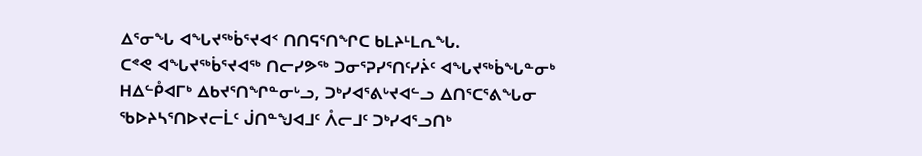ᐃᕐᓂᖓ ᐊᖓᔪᖅᑳᕐᔪᐊᑉ ᑎᑎᕋᕐᑎᖏᑕ ᑲᒪᔨᒻᒪᕆᖓ.
ᑕᕝᕙ ᐊᖓᔪᖅᑳᕐᔪᐊᖅ ᑎᓕᓯᕗᖅ ᑐᓂᕐᕈᓯᕐᑎᑦᓯᔩᑦ ᐊᖓᔪᖅᑳᖓᓐᓂᒃ ᕼᐃᓪᑬᐊᒥᒃ ᐃᑲᔪᕐᑎᖏᓐᓂᒡᓗ, ᑐᒃᓯᐊᕐᕕᒡᔪᐊᓪᓗ ᐃᑎᕐᑕᕐᕕᖓᓂ ᖃᐅᔨᓴᕐᑎᐅᔪᓕᒫᑦ ᒎᑎᓐᖑᐊᒧᑦ ᐰᓕᒧᑦ ᑐᒃᓯᐊᕐᓗᑎᒃ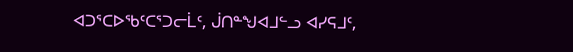ᐊᑐᕐᑕᐅᖃᑦᑕᕐᑐᓕᒫᑦ, ᒎᑎᓐᖑᐊᒧᓪᓗ ᐊᓯᕋᒧᑦ,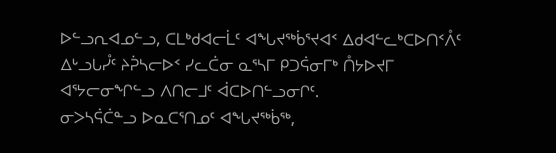ᐅᓪᓗᕆᐊᓄᓪᓗ, ᑕᒪᒃᑯᐊᓕᒫᑦ ᐊᖓᔪᖅᑳᕐᔪᐊᑉ ᐃᑯᐊᓪᓚᒃᑕᐅᑎᑉᐰᑦ ᐃᒡᓗᒐᓮᑦ ᔨᕉᓴᓕᐅᑉ ᓯᓚᑖᓂ ᓇᕐᓴᒥ ᑭᑐᕌᓂᒥᒃ ᑍᔭᐅᔪᒥ ᐊᕐᔭᓕᓂᖏᓪᓗ ᐱᑎᓕᒧᑦ ᐋᑕᐅᑎᓪᓗᓂᒋᑦ.
ᓂᐳᓴᕌᑖᓐᓗ ᐅᓇᑕᕐᑎᓄᑦ ᐊᖓᔪᖅᑳᖅ,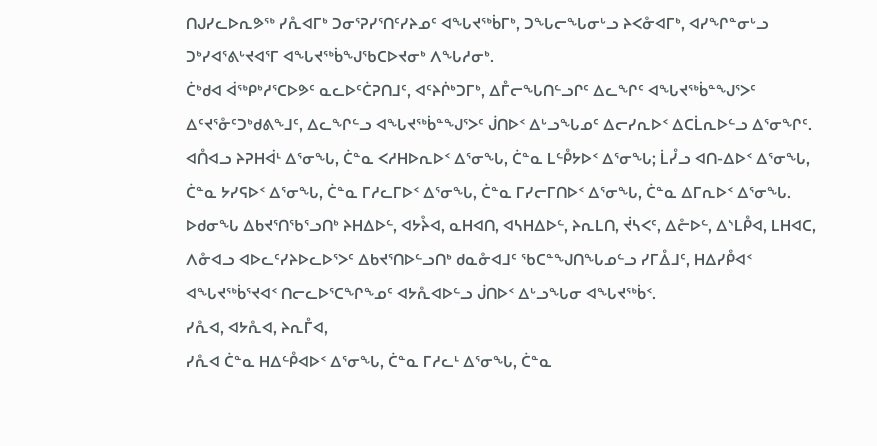ᑎᒍᓯᓚᐅᕆᕗᖅ ᓯᕅᐊᒥᒃ ᑐᓂᕐᕈᓯᕐᑎᑦᓯᔨᓄᑦ ᐊᖓᔪᖅᑳᒥᒃ, ᑐᖓᓕᖓᓂᒡᓗ ᔨᐸᓁᐊᒥᒃ, ᐊᓯᖏᓐᓂᒡᓗ ᑐᒃᓯᐊᕐᕕᒡᔪᐊᕐᒥ ᐊᖓᔪᖅᑳᖑᖃᑕᐅᔪᓂᒃ ᐱᖓᓱᓂᒃ.
ᑖᒃᑯᐊ ᐋᖅᑭᒃᓱᕐᑕᐅᕗᑦ ᓇᓚᐅᑦᑖᕈᑎᒧᑦ, ᐊᑦᔨᒌᒃᑐᒥᒃ, ᐃᒤᓕᖓᑎᓪᓗᒋᑦ ᐃᓚᖏᑦ ᐊᖓᔪᖅᑳᓐᖑᕐᐳᑦ ᐃᑦᔪᕐᓁᑦᑐᒃᑯᕕᖕᒧᑦ, ᐃᓚᖏᓪᓗ ᐊᖓᔪᖅᑳᓐᖑᕐᐳᑦ ᒎᑎᐅᑉ ᐃᒡᓗᖓᓄᑦ ᐃᓕᓯᕆᐅᑉ ᐃᑕᒫᕆᐅᓪᓗ ᐃᕐᓂᖏᑦ.
ᐊᑍᐊᓗ ᔨᕈᕼᐋᒻ ᐃᕐᓂᖓ, ᑖᓐᓇ ᐸᓱᕼᐅᕆᐅᑉ ᐃᕐᓂᖓ, ᑖᓐᓇ ᒪᓪᑬᔭᐅᑉ ᐃᕐᓂᖓ; ᒫᓮᓗ ᐊᑎ-ᐃᐅᑉ ᐃᕐᓂᖓ, ᑖᓐᓇ ᔭᓯᕋᐅᑉ ᐃᕐᓂᖓ, ᑖᓐᓇ ᒥᓱᓚᒥᐅᑉ ᐃᕐᓂᖓ, ᑖᓐᓇ ᒥᓯᓕᒥᑎᐅᑉ ᐃᕐᓂᖓ, ᑖᓐᓇ ᐃᒥᕆᐅᑉ ᐃᕐᓂᖓ.
ᐅᑯᓂᖓ ᐃᑲᔪᕐᑎᖃᕐᓗᑎᒃ ᔨᕼᐃᐅᓪ, ᐊᔭᔧᐊ, ᓇᕼᐊᑎ, ᐊᓴᕼᐃᐅᓪ, ᔨᕆᒪᑎ, ᔫᓴᐸᑦ, ᐃᓔᐅᓪ, ᐃᔅᒪᑬᐊ, ᒪᕼᐊᑕ, ᐱᓁᐊᓗ ᐊᐅᓚᑦᓯᔨᐅᓚᐅᕐᐳᑦ ᐃᑲᔪᕐᑎᐅᓪᓗᑎᒃ ᑯᓇᓁᐊᒧᑦ ᖃᑕᓐᖑᑎᖓᓄᓪᓗ ᓯᒥᐂᒧᑦ, ᕼᐃᓯᑬᐊᑉ ᐊᖓᔪᖅᑳᕐᔪᐊᑉ ᑎᓕᓚᐅᕐᑕᖏᖕᓄᑦ ᐊᔭᕅᐊᐅᓪᓗ ᒎᑎᐅᑉ ᐃᒡᓗᖓᓂ ᐊᖓᔪᖅᑳᑉ.
ᓯᕅᐊ, ᐊᔭᕅᐊ, ᔨᕆᒤᐊ,
ᓯᕅᐊ ᑖᓐᓇ ᕼᐃᓪᑬᐊᐅᑉ ᐃᕐᓂᖓ, ᑖᓐᓇ ᒥᓱᓚᒻ ᐃᕐᓂᖓ, ᑖᓐᓇ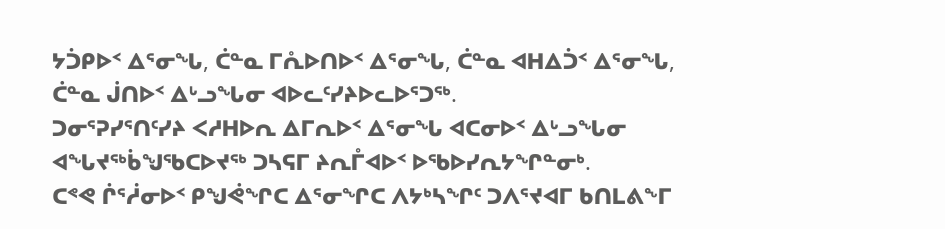ᔭᑑᑭᐅᑉ ᐃᕐᓂᖓ, ᑖᓐᓇ ᒥᕅᐅᑎᐅᑉ ᐃᕐᓂᖓ, ᑖᓐᓇ ᐊᕼᐃᑑᑉ ᐃᕐᓂᖓ, ᑖᓐᓇ ᒎᑎᐅᑉ ᐃᒡᓗᖓᓂ ᐊᐅᓚᑦᓯᔨᐅᓚᐅᕐᑐᖅ.
ᑐᓂᕐᕈᓯᕐᑎᑦᓯᔨ ᐸᓱᕼᐅᕆ ᐃᒥᕆᐅᑉ ᐃᕐᓂᖓ ᐊᑕᓂᐅᑉ ᐃᒡᓗᖓᓂ ᐊᖓᔪᖅᑳᖑᖃᑕᐅᔪᖅ ᑐᓴᕋᒥ ᔨᕆᒤᐊᐅᑉ ᐅᖃᐅᓯᕆᔭᖏᓐᓂᒃ.
ᑕᕝᕙ ᒌᕐᓲᓂᐅᑉ ᑭᖑᕚᖏᑕ ᐃᕐᓂᖏᑕ ᐱᔭᒃᓴᖏᑦ ᑐᐱᕐᔪᐊᒥ ᑲᑎᒪᕕᖕᒥ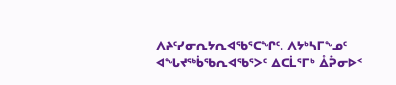ᐱᔨᑦᓯᓂᕆᔭᕆᐊᖃᕐᑕᖏᑦ. ᐱᔭᒃᓴᒥᖕᓄᑦ ᐊᖓᔪᖅᑳᖃᕆᐊᖃᕐᐳᑦ ᐃᑕᒫᕐᒥᒃ ᐂᕉᓂᐅᑉ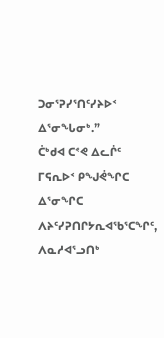ᑐᓂᕐᕈᓯᕐᑎᑦᓯᔨᐅᑉ ᐃᕐᓂᖓᓂᒃ.”
ᑖᒃᑯᐊ ᑕᕝᕙ ᐃᓚᒌᑦ ᒥᕋᕆᐅᑉ ᑭᖑᕚᖏᑕ ᐃᕐᓂᖏᑕ ᐱᔨᑦᓯᕈᑎᒋᔭᕆᐊᖃᕐᑕᖏᑦ, ᐱᓇᓱᐊᕐᓗᑎᒃ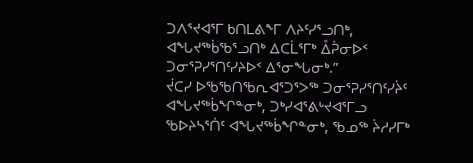ᑐᐱᕐᔪᐊᕐᒥ ᑲᑎᒪᕕᖕᒥ ᐱᔨᑦᓯᕐᓗᑎᒃ, ᐊᖓᔪᖅᑳᖃᕐᓗᑎᒃ ᐃᑕᒫᕐᒥᒃ ᐂᕉᓂᐅᑉ ᑐᓂᕐᕈᓯᕐᑎᑦᓯᔨᐅᑉ ᐃᕐᓂᖓᓂᒃ.”
ᔫᑕᓯ ᐅᖃᖃᑎᖃᕆᐊᕐᑐᕐᐳᖅ ᑐᓂᕐᕈᓯᕐᑎᑦᓯᔩᑦ ᐊᖓᔪᖅᑳᖏᓐᓂᒃ, ᑐᒃᓯᐊᕐᕕᒡᔪᐊᕐᒥᓗ ᖃᐅᔨᓴᕐᑏᑦ ᐊᖓᔪᖅᑳᖏᓐᓂᒃ, ᖃᓄᖅ ᔩᓱᓯᒥᒃ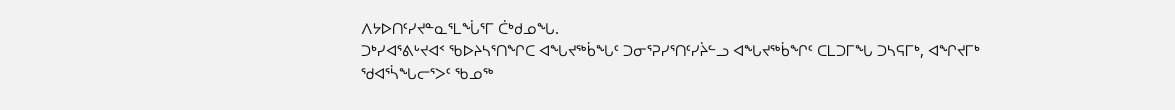ᐱᔭᐅᑎᑦᓯᔪᓐᓇᕐᒪᖔᕐᒥ ᑖᒃᑯᓄᖓ.
ᑐᒃᓯᐊᕐᕕᒡᔪᐊᑉ ᖃᐅᔨᓴᕐᑎᖏᑕ ᐊᖓᔪᖅᑳᖓᑦ ᑐᓂᕐᕈᓯᕐᑎᑦᓯᔩᓪᓗ ᐊᖓᔪᖅᑳᖏᑦ ᑕᒪᑐᒥᖓ ᑐᓴᕋᒥᒃ, ᐊᖏᔪᒥᒃ ᖁᐊᕐᓵᖓᓕᕐᐳᑦ ᖃᓄᖅ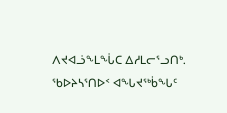ᐱᔪᐊᓘᖕᒪᖔᑕ ᐃᓱᒪᓕᕐᓗᑎᒃ.
ᖃᐅᔨᓴᕐᑎᐅᑉ ᐊᖓᔪᖅᑳᖓᑦ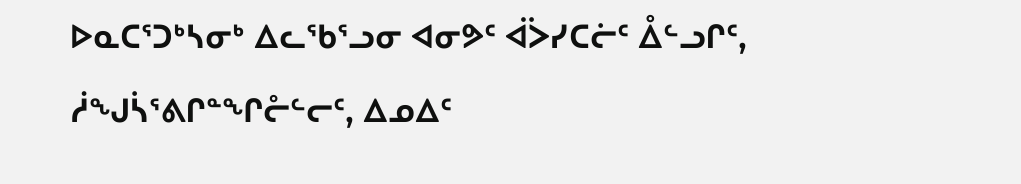ᐅᓇᑕᕐᑐᒃᓴᓂᒃ ᐃᓚᖃᕐᓗᓂ ᐊᓂᕗᑦ ᐋᐴᓯᑕᓖᑦ ᐂᓪᓗᒋᑦ, ᓲᖑᓵᕐᕕᒋᓐᖏᓔᓪᓕᑦ, ᐃᓄᐃᑦ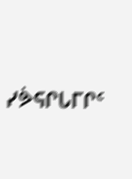ᓯᕘᕋᒋᒐᒥᒋᑦ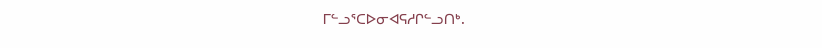ᒥᓪᓗᕐᑕᐅᓂᐊᕋᓱᒋᓪᓗᑎᒃ.